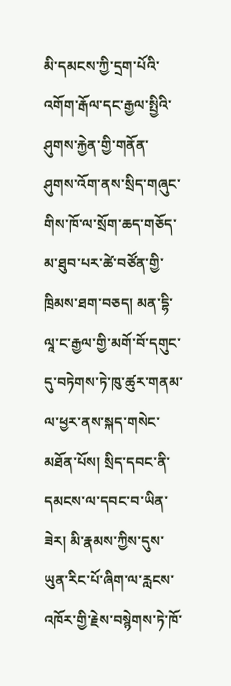མི་དམངས་ཀྱི་དྲག་པོའི་འགོག་རྒོལ་དང་རྒྱལ་སྤྱིའི་ཤུགས་རྐྱེན་གྱི་གནོན་ཤུགས་འོག་ནས་སྲིད་གཞུང་གིས་ཁོ་ལ་སྲོག་ཆད་གཅོད་མ་ཐུབ་པར་ཚེ་བཙོན་གྱི་ཁྲིམས་ཐག་བཅད། མན་དྷི་ལཱ་ང་རྒྱལ་གྱི་མགོ་བོ་དགུང་དུ་བཏེགས་ཏེ་ཁུ་ཚུར་གནམ་ལ་ཕྱར་ནས་སྐད་གསེང་མཐོན་པོས། སྲིད་དབང་ནི་དམངས་ལ་དབང་བ་ཡིན་ཟེར། མི་རྣམས་ཀྱིས་དུས་ཡུན་རིང་པོ་ཞིག་ལ་རླངས་འཁོར་གྱི་རྗེས་བསྙེགས་ཏེ་ཁོ་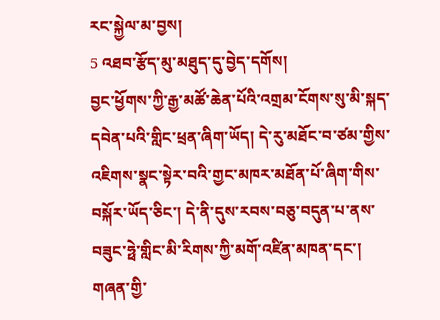རང་སྐྱེལ་མ་བྱས།
5 འཐབ་རྩོད་མུ་མཐུད་དུ་བྱེད་དགོས།
བྱང་ཕྱོགས་ཀྱི་རྒྱ་མཚོ་ཆེན་པོའི་འགྲམ་ངོགས་སུ་མི་སྐད་དབེན་པའི་གླིང་ཕྲན་ཞིག་ཡོད། དེ་རུ་མཐོང་བ་ཙམ་གྱིས་འཇིགས་སྣང་སྟེར་བའི་གྱང་མཁར་མཐོན་པོ་ཞིག་གིས་བསྐོར་ཡོད་ཅིང་། དེ་ནི་དུས་རབས་བཅུ་བདུན་པ་ནས་བཟུང་ཧྥེ་གླིང་མི་རིགས་ཀྱི་མགོ་འཛིན་མཁན་དང་། གཞན་གྱི་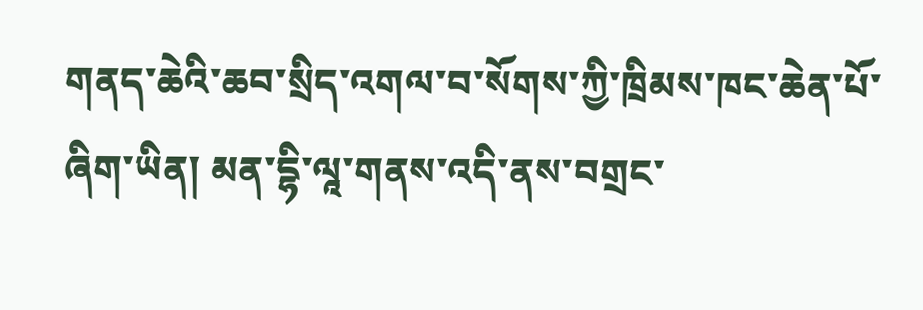གནད་ཆེའི་ཆབ་སྲིད་འགལ་བ་སོགས་ཀྱི་ཁྲིམས་ཁང་ཆེན་པོ་ཞིག་ཡིན། མན་དྷི་ལཱ་གནས་འདི་ནས་བགྲང་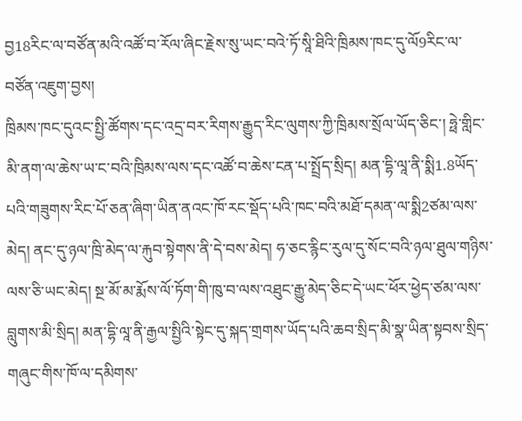བྱ18རིང་ལ་བཙོན་མའི་འཚོ་བ་རོལ་ཞིང་རྗེས་སུ་ཡང་བའེ་ཏོ་སཱི་ཐིའི་ཁྲིམས་ཁང་དུ་ལོ9རིང་ལ་བཙོན་འཇུག་བྱས།
ཁྲིམས་ཁང་དུའང་སྤྱི་ཚོགས་དང་འདྲ་བར་རིགས་རྒྱུད་རིང་ལུགས་ཀྱི་ཁྲིམས་སྲོལ་ཡོད་ཅིང་། ཧྥེ་གླིང་མི་ནག་ལ་ཆེས་ཡ་ང་བའི་ཁྲིམས་ལས་དང་འཚོ་བ་ཆེས་ངན་པ་སྤྲོད་སྲིད། མན་དྷི་ལཱ་ནི་སྨི1.8ཡོད་པའི་གཟུགས་རིང་པོ་ཅན་ཞིག་ཡིན་ནའང་ཁོ་རང་སྡོད་པའི་ཁང་བའི་མཐོ་དམན་ལ་སྨི2ཙམ་ལས་མེད། ནང་དུ་ཉལ་ཁྲི་མེད་ལ་རྐུབ་སྟེགས་ནི་དེ་བས་མེད། ཧ་ཅང་རྙིང་རུལ་དུ་སོང་བའི་ཉལ་ཐུལ་གཉིས་ལས་ཅི་ཡང་མེད། སྔ་མོ་མ་རྨོས་ལོ་ཏོག་གི་ཁུ་བ་ལས་འཐུང་རྒྱུ་མེད་ཅིང་དེ་ཡང་ཕོར་ཕྱེད་ཙམ་ལས་བླུགས་མི་སྲིད། མན་དྷི་ལཱ་ནི་རྒྱལ་སྤྱིའི་སྟེང་དུ་སྐད་གྲགས་ཡོད་པའི་ཆབ་སྲིད་མི་སྣ་ཡིན་སྟབས་སྲིད་གཞུང་གིས་ཁོ་ལ་དམིགས་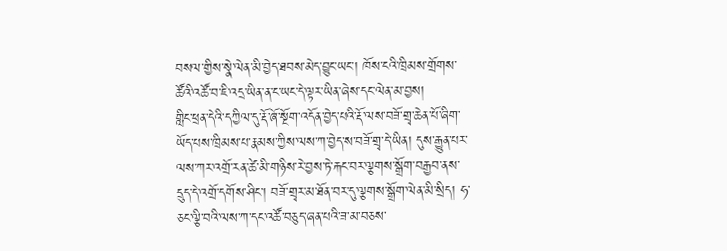བསལ་གྱིས་སྣེ་ལེན་མི་བྱེད་ཐབས་མེད་བྱུང་ཡང་། ཁོས་ངའི་ཁྲིམས་གྲོགས་ཚོའི་འཚོ་བ་ཇི་འདྲ་ཡིན་ན་ང་ཡང་དེ་ལྟར་ཡིན་ཞེས་དང་ལེན་མ་བྱས།
གླིང་ཕྲན་དེའི་དཀྱིལ་དུ་རྡོ་ཞོ་སྔོག་འདོན་བྱེད་པའི་རྡོ་ལས་བཟོ་གྲྭ་ཆེན་པོ་ཞིག་ཡོད་པས་ཁྲིམས་པ་རྣམས་ཀྱིས་ལས་ཀ་བྱེད་ས་བཟོ་གྲྭ་དེ་ཡིན། དུས་རྒྱུན་པར་ལས་ཀར་འགྲོ་རན་ཚེ་མི་གཉིས་རེ་བྱས་ཏེ་རྐང་བར་ལྕགས་སྒྲོག་བརྒྱབ་ནས་དྲུད་དེ་འགྲོ་དགོས་ཤིང་། བཟོ་གྲྭར་མ་ཐོན་བར་དུ་ལྕགས་སྒྲོག་ལེན་མི་སྲིད། ཧ་ཅང་ལྕི་བའི་ལས་ཀ་དང་འཚོ་བཅུད་ཞན་པའི་ཟ་མ་བཅས་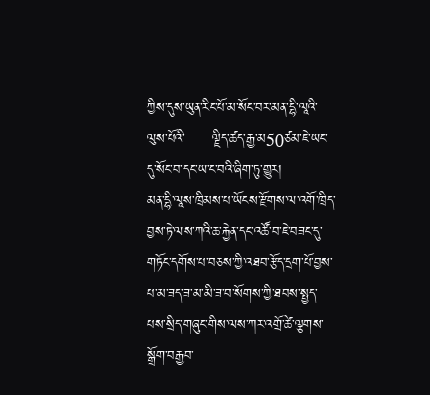ཀྱིས་དུས་ཡུན་རིང་པོ་མ་སོང་བར་མན་དྷི་ལཱའི་ལུས་པོའི་      ལྗིད་ཚད་རྒྱ་མ50ཙམ་ཇེ་ཡང་དུ་སོང་བ་དང་ཡ་ང་བའི་ཞིག་ཏུ་གྱུར།
མན་དྷི་ལཱས་ཁྲིམས་པ་ཡོངས་རྫོགས་ལ་འགོ་ཁྲིད་བྱས་ཏེ་ལས་ཀའི་ཆ་རྐྱེན་དང་འཚོ་བ་ཇེ་བཟང་དུ་གཏོང་དགོས་པ་བཅས་ཀྱི་འཐབ་རྩོད་དྲག་པོ་བྱས་པ་མ་ཟད་ཟ་མ་མི་ཟ་བ་སོགས་ཀྱི་ཐབས་སྤྱད་པས་སྲིད་གཞུང་གིས་ལས་ཀར་འགྲོ་ཚེ་ལྕགས་སྒྲོག་བརྒྱབ་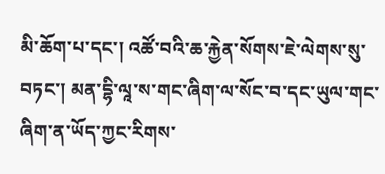མི་ཆོག་པ་དང་། འཚོ་བའི་ཆ་རྐྱེན་སོགས་ཇེ་ལེགས་སུ་བཏང་། མན་དྷི་ལཱ་ས་གང་ཞིག་ལ་སོང་བ་དང་ཡུལ་གང་ཞིག་ན་ཡོད་ཀྱང་རིགས་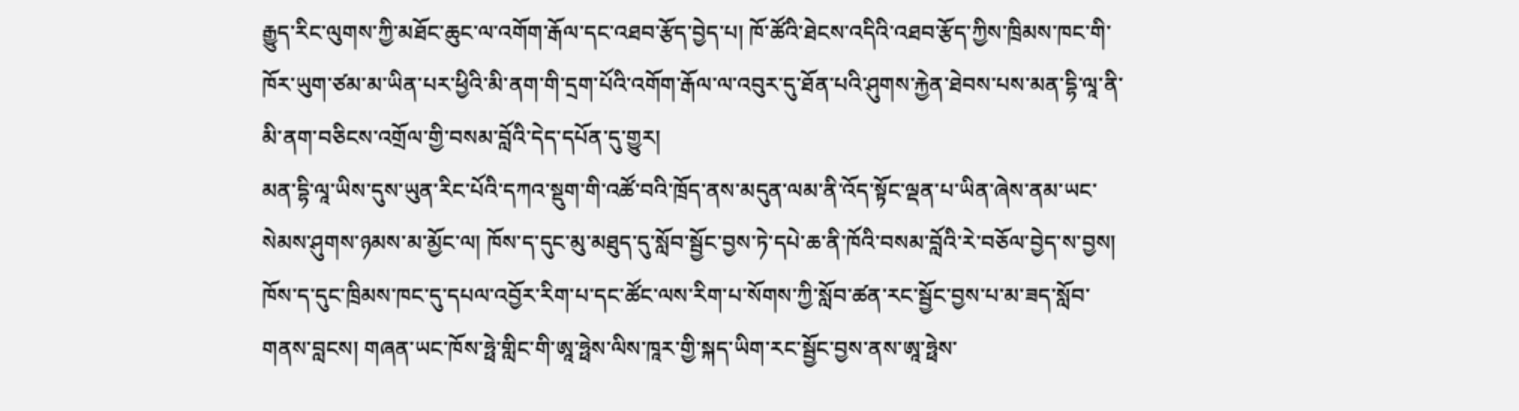རྒྱུད་རིང་ལུགས་ཀྱི་མཐོང་ཆུང་ལ་འགོག་རྒོལ་དང་འཐབ་རྩོད་བྱེད་པ། ཁོ་ཚོའི་ཐེངས་འདིའི་འཐབ་རྩོད་ཀྱིས་ཁྲིམས་ཁང་གི་ཁོར་ཡུག་ཙམ་མ་ཡིན་པར་ཕྱིའི་མི་ནག་གི་དྲག་པོའི་འགོག་རྒོལ་ལ་འབུར་དུ་ཐོན་པའི་ཤུགས་རྐྱེན་ཐེབས་པས་མན་དྷི་ལཱ་ནི་མི་ནག་བཅིངས་འགྲོལ་གྱི་བསམ་བློའི་དེད་དཔོན་དུ་གྱུར།
མན་དྷི་ལཱ་ཡིས་དུས་ཡུན་རིང་པོའི་དཀའ་སྡུག་གི་འཚོ་བའི་ཁྲོད་ནས་མདུན་ལམ་ནི་འོད་སྟོང་ལྡན་པ་ཡིན་ཞེས་ནམ་ཡང་སེམས་ཤུགས་ཉམས་མ་མྱོང་ལ། ཁོས་ད་དུང་མུ་མཐུད་དུ་སློབ་སྦྱོང་བྱས་ཏེ་དཔེ་ཆ་ནི་ཁོའི་བསམ་བློའི་རེ་བཅོལ་བྱེད་ས་བྱས། ཁོས་ད་དུང་ཁྲིམས་ཁང་དུ་དཔལ་འབྱོར་རིག་པ་དང་ཚོང་ལས་རིག་པ་སོགས་ཀྱི་སློབ་ཚན་རང་སྦྱོང་བྱས་པ་མ་ཟད་སློབ་གནས་བླངས། གཞན་ཡང་ཁོས་ཧྥེ་གླིང་གི་ཨཱ་ཧྥེས་ལིས་ཁཱར་གྱི་སྐད་ཡིག་རང་སྦྱོང་བྱས་ནས་ཨཱ་ཧྥེས་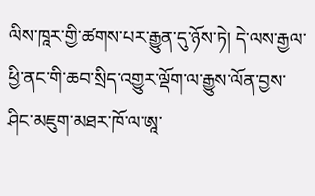ལིས་ཁཱར་གྱི་ཚགས་པར་རྒྱུན་དུ་ཉོས་ཏེ། དེ་ལས་རྒྱལ་ཕྱི་ནང་གི་ཆབ་སྲིད་འགྱུར་ལྡོག་ལ་རྒྱུས་ལོན་བྱས་ཤིང་མཇུག་མཐར་ཁོ་ལ་ཨཱ་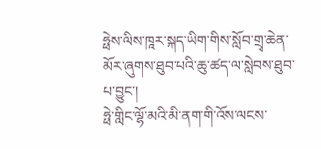ཧྥེས་ལིས་ཁཱར་སྐད་ཡིག་གིས་སློབ་གྲྭ་ཆེན་མོར་ཞུགས་ཐུབ་པའི་ཆུ་ཚད་ལ་སླེབས་ཐུབ་པ་བྱུང་།
ཧྥེ་གླིང་ལྷོ་མའི་མི་ནག་གི་འོས་ལངས་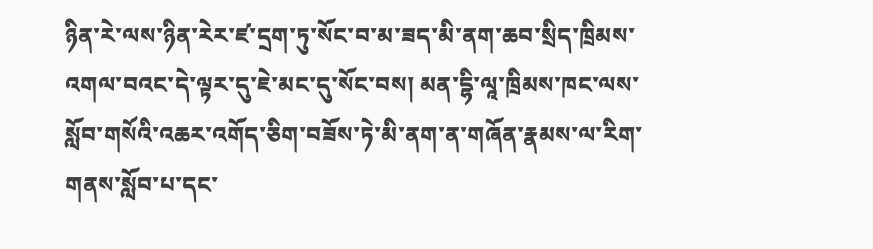ཉིན་རེ་ལས་ཉིན་རེར་ཛ་དྲག་ཏུ་སོང་བ་མ་ཟད་མི་ནག་ཆབ་སྲིད་ཁྲིམས་འགལ་བའང་དེ་ལྟར་དུ་ཇེ་མང་དུ་སོང་བས། མན་དྷི་ལཱ་ཁྲིམས་ཁང་ལས་སློབ་གསོའི་འཆར་འགོད་ཅིག་བཟོས་ཏེ་མི་ནག་ན་གཞོན་རྣམས་ལ་རིག་གནས་སློབ་པ་དང་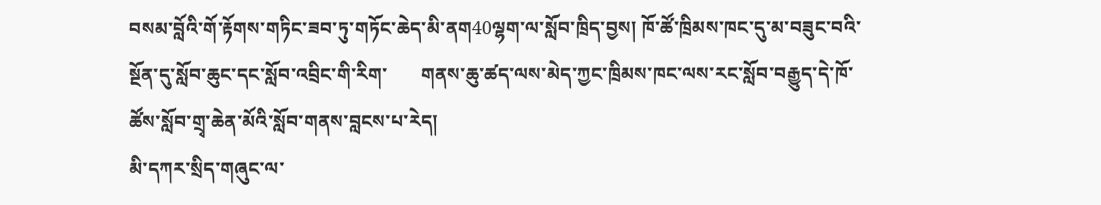བསམ་བློའི་གོ་རྟོགས་གཏིང་ཟབ་ཏུ་གཏོང་ཆེད་མི་ནག40ལྷག་ལ་སློབ་ཁྲིད་བྱས། ཁོ་ཚོ་ཁྲིམས་ཁང་དུ་མ་བཟུང་བའི་སྔོན་དུ་སློབ་ཆུང་དང་སློབ་འབྲིང་གི་རིག་       གནས་ཆུ་ཚད་ལས་མེད་ཀྱང་ཁྲིམས་ཁང་ལས་རང་སློབ་བརྒྱུད་དེ་ཁོ་ཚོས་སློབ་གྲྭ་ཆེན་མོའི་སློབ་གནས་བླངས་པ་རེད།
མི་དཀར་སྲིད་གཞུང་ལ་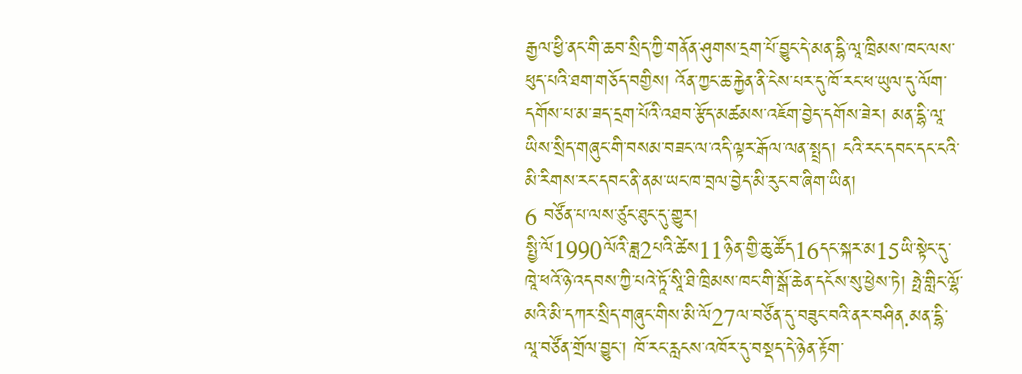རྒྱལ་ཕྱི་ནང་གི་ཆབ་སྲིད་ཀྱི་གནོན་ཤུགས་དྲག་པོ་བྱུང་དེ་མན་དྷི་ལཱ་ཁྲིམས་ཁང་ལས་ཕུད་པའི་ཐག་གཅོད་བགྱིས། འོན་ཀྱང་ཆ་རྐྱེན་ནི་ངེས་པར་དུ་ཁོ་རང་ཕ་ཡུལ་དུ་ལོག་དགོས་པ་མ་ཟད་དྲག་པོའི་འཐབ་རྩོད་མཚམས་འཇོག་བྱེད་དགོས་ཟེར། མན་དྷི་ལཱ་ཡིས་སྲིད་གཞུང་གི་བསམ་བཟང་ལ་འདི་ལྟར་རྒོལ་ལན་སྤྲད། ངའི་རང་དབང་དང་ངའི་མི་རིགས་རང་དབང་ནི་ནམ་ཡང་ཁ་བྲལ་བྱེད་མི་རུང་བ་ཞིག་ཡིན།
6 བཙོན་པ་ལས་ཙུང་ཐུང་དུ་གྱུར།
སྤྱི་ལོ1990ལོའི་ཟླ2པའི་ཚེས11ཉིན་གྱི་ཆུ་ཚོད16དང་སྐར་མ15ཡི་སྟེང་དུ་ཁཱེ་ཕའོ་ཉེ་འདབས་ཀྱི་པའེ་ཏཱོ་སཱི་ཐི་ཁྲིམས་ཁང་གི་སྒོ་ཆེན་དངོས་སུ་ཕྱེས་ཏེ། ཧྥེ་གླིང་ལྷོ་མའི་མི་དཀར་སྲིད་གཞུང་གིས་མི་ལོ27ལ་བཙོན་དུ་བཟུང་བའི་ནར་བཤིན.མན་དྷི་ལཱ་བཙོན་གྲོལ་བྱུང་། ཁོ་རང་རླངས་འཁོར་དུ་བསྡད་དེ་ཉེན་རྟོག་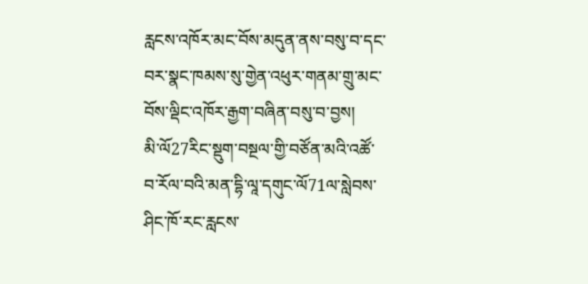རླངས་འཁོར་མང་བོས་མདུན་ནས་བསུ་བ་དང་བར་སྣང་ཁམས་སུ་གྱེན་འཕུར་གནམ་གྲུ་མང་བོས་ལྡིང་འཁོར་རྒྱག་བཞིན་བསུ་བ་བྱས།
མི་ལོ27རིང་སྡུག་བསྔལ་གྱི་བཙོན་མའི་འཚོ་བ་རོལ་བའི་མན་དྷི་ལཱ་དགུང་ལོ71ལ་སླེབས་ཤིང་ཁོ་རང་རླངས་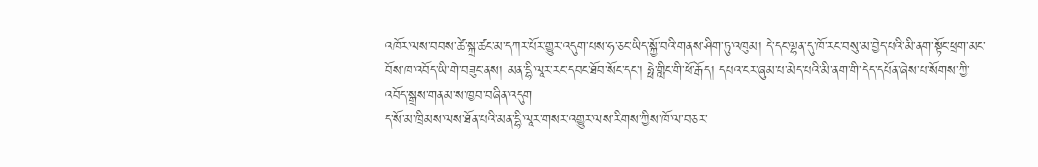འཁོར་ལས་བབས་ཚེ་སྐྲ་ཚང་མ་དཀར་པོར་གྱུར་འདུག་པས་ཧ་ཅང་ཡིད་སྐྱོ་བའི་གནས་ཤིག་ཏུ་འཁུམ། དེ་དང་ལྷན་དུ་ཁོ་རང་བསུ་མ་བྱེད་པའི་མི་ནག་སྟོང་ཕྲག་མང་བོས་ཁ་འབོད་ཡི་གེ་བཟུང་ནས། མན་དྷི་ལཱར་རང་དབང་ཐོབ་སོང་དང་། ཧྥེ་གླིང་གི་ཕོ་རྒོད། དཔའ་ངར་ཞུམ་པ་མེད་པའི་མི་ནག་གི་དེད་དཔོན་ཞེས་པ་སོགས་ཀྱི་འབོད་སྒྲས་གནམ་ས་ཁྱབ་བཞིན་འདུག
ད་སོ་མ་ཁྲིམས་ལས་ཐོན་པའི་མན་དྷི་ལཱར་གསར་འགྱུར་ལས་རིགས་ཀྱིས་ཁོ་ལ་བཅར་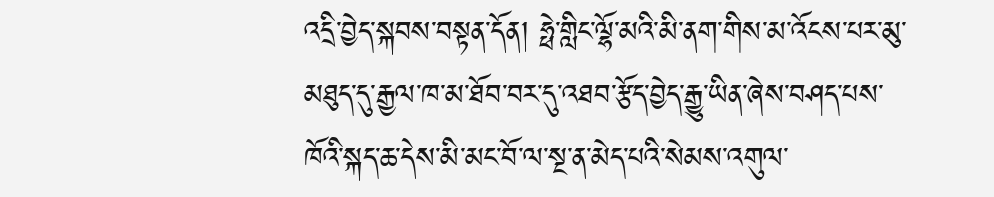འདྲི་བྱེད་སྐབས་བསྟན་དོན། ཧྥེ་གླིང་ལྷོ་མའི་མི་ནག་གིས་མ་འོངས་པར་མུ་མཐུད་དུ་རྒྱལ་ཁ་མ་ཐོབ་བར་དུ་འཐབ་རྩོད་བྱེད་རྒྱུ་ཡིན་ཞེས་བཤད་པས་ཁོའི་སྐད་ཆ་དེས་མི་མང་བོ་ལ་སྔ་ན་མེད་པའི་སེམས་འགུལ་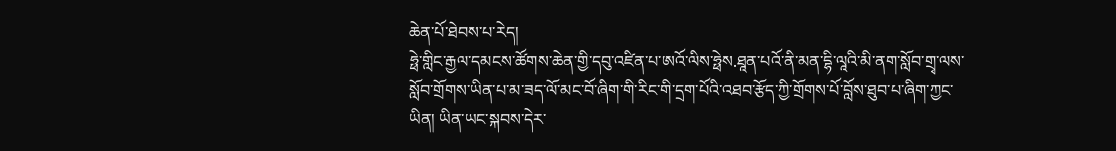ཆེན་པོ་ཐེབས་པ་རེད།
ཧྥེ་གླིང་རྒྱལ་དམངས་ཚོགས་ཆེན་གྱི་དབུ་འཛིན་པ་ཨའོ་ལིས་ཧྥེས.ཐཱན་པའོ་ནི་མན་དྷི་ལཱའི་མི་ནག་སློབ་གྲྭ་ལས་སློབ་གྲོགས་ཡིན་པ་མ་ཟད་ལོ་མང་བོ་ཞིག་གི་རིང་གི་དྲག་པོའི་འཐབ་རྩོད་ཀྱི་གྲོགས་པོ་བློས་ཐུབ་པ་ཞིག་ཀྱང་ཡིན། ཡིན་ཡང་སྐབས་དེར་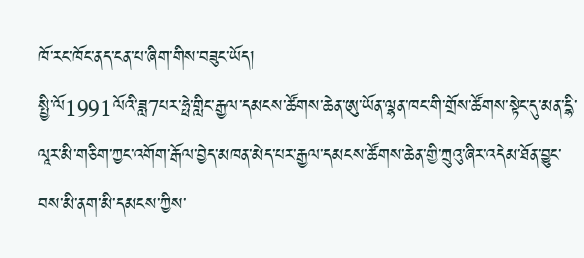ཁོ་རང་ཁོང་ནད་ངན་པ་ཞིག་གིས་བཟུང་ཡོད།
སྤྱི་ལོ1991ལོའི་ཟླ7པར་ཧྥེ་གླིང་རྒྱལ་དམངས་ཚོགས་ཆེན་ཨུ་ཡོན་ལྷན་ཁང་གི་གྲོས་ཚོགས་སྟེང་དུ་མན་དྷི་ལཱར་མི་གཅིག་ཀྱང་འགོག་རྒོལ་བྱེད་མཁན་མེད་པར་རྒྱལ་དམངས་ཚོགས་ཆེན་གྱི་ཀྲུའུ་ཞིར་འདེམ་ཐོན་བྱུང་བས་མི་ནག་མི་དམངས་ཀྱིས་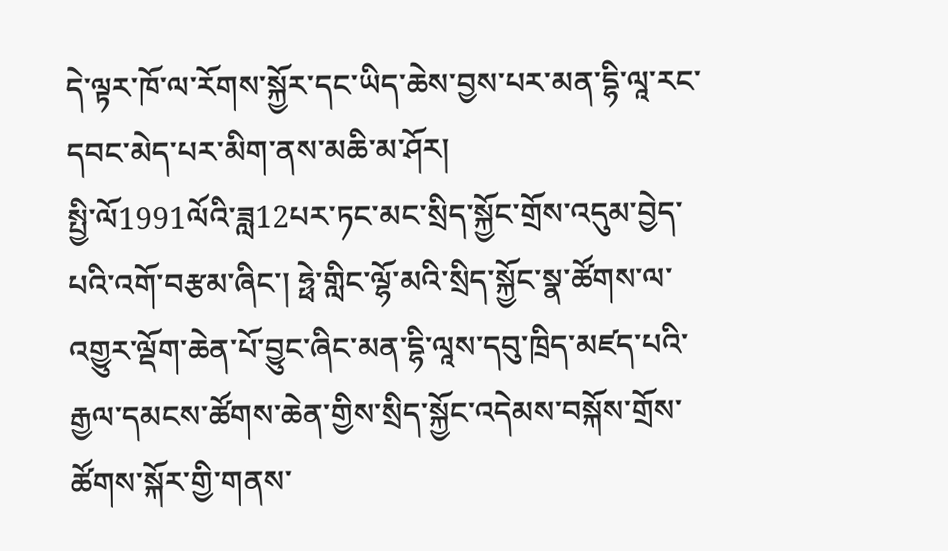དེ་ལྟར་ཁོ་ལ་རོགས་སྐྱོར་དང་ཡིད་ཆེས་བྱས་པར་མན་དྷི་ལཱ་རང་དབང་མེད་པར་མིག་ནས་མཆི་མ་ཤོར།
སྤྱི་ལོ1991ལོའི་ཟླ12པར་ཏང་མང་སྲིད་སྐྱོང་གྲོས་འདུམ་བྱེད་པའི་འགོ་བརྩམ་ཞིང་། ཧྥེ་གླིང་ལྷོ་མའི་སྲིད་སྐྱོང་སྣ་ཚོགས་ལ་འགྱུར་ལྡོག་ཆེན་པོ་བྱུང་ཞིང་མན་དྷི་ལཱས་དབུ་ཁྲིད་མཛད་པའི་རྒྱལ་དམངས་ཚོགས་ཆེན་གྱིས་སྲིད་སྐྱོང་འདེམས་བསྐོས་གྲོས་ཚོགས་སྐོར་གྱི་གནས་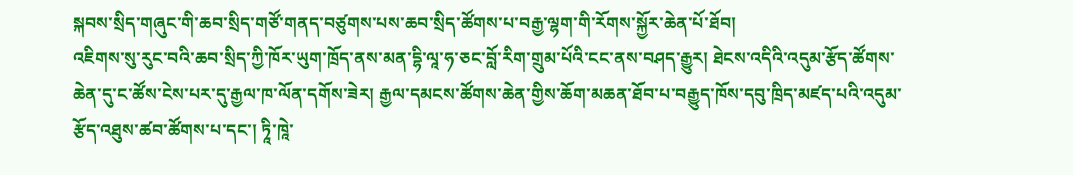སྐབས་སྲིད་གཞུང་གི་ཆབ་སྲིད་གཙོ་གནད་བཙུགས་པས་ཆབ་སྲིད་ཚོགས་པ་བརྒྱ་ལྷག་གི་རོགས་སྐྱོར་ཆེན་པོ་ཐོབ།
འཇིགས་སུ་རུང་བའི་ཆབ་སྲིད་ཀྱི་ཁོར་ཡུག་ཁྲོད་ནས་མན་དྷི་ལཱ་ཧ་ཅང་བློ་རིག་གྲུམ་པོའི་ངང་ནས་བཤད་རྒྱུར། ཐེངས་འདིའི་འདུམ་རྩོད་ཚོགས་ཆེན་དུ་ང་ཚོས་ངེས་པར་དུ་རྒྱལ་ཁ་ལོན་དགོས་ཟེར། རྒྱལ་དམངས་ཚོགས་ཆེན་གྱིས་ཆོག་མཆན་ཐོབ་པ་བརྒྱུད་ཁོས་དབུ་ཁྲིད་མཛད་པའི་འདུམ་རྩོད་འཐུས་ཚབ་ཚོགས་པ་དང་། ཏཱི་ཁཱེ་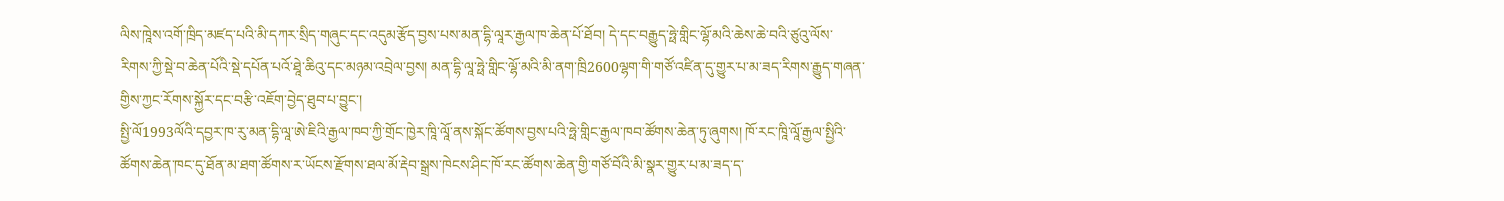ལིས་ཁཱེས་འགོ་ཁྲིད་མཛད་པའི་མི་དཀར་སྲིད་གཞུང་དང་འདུམ་རྩོད་བྱས་པས་མན་དྷི་ལཱར་རྒྱལ་ཁ་ཆེན་པོ་ཐོབ། དེ་དང་བརྒྱུད་ཧྥེ་གླིང་ལྷོ་མའི་ཆེས་ཆེ་བའི་ཙུའུ་ལོས་རིགས་ཀྱི་སྡེ་བ་ཆེན་པོའི་སྡེ་དཔོན་པའོ་ཐཱེ་ཆིའུ་དང་མཉམ་འབྲེལ་བྱས། མན་དྷི་ལཱ་ཧྥེ་གླིང་ལྷོ་མའི་མི་ནག་ཁྲི2600ལྷག་གི་གཙོ་འཛིན་དུ་གྱུར་པ་མ་ཟད་རིགས་རྒྱུད་གཞན་གྱིས་ཀྱང་རོགས་སྐྱོར་དང་བརྩི་འཇོག་བྱེད་ཐུབ་པ་བྱུང་།
སྤྱི་ལོ1993ལོའི་དབྱར་ཁ་རུ་མན་དྷི་ལཱ་ཨེ་ཇིའི་རྒྱལ་ཁབ་ཀྱི་གྲོང་ཁྱེར་ཁཱི་ལཱོ་ནས་སྐོང་ཚོགས་བྱས་པའི་ཧྥེ་གླིང་རྒྱལ་ཁབ་ཚོགས་ཆེན་ཏུ་ཞུགས། ཁོ་རང་ཁཱི་ལཱོ་རྒྱལ་སྤྱིའི་ཚོགས་ཆེན་ཁང་དུ་ཐོན་མ་ཐག་ཚོགས་ར་ཡོངས་རྫོགས་ཐལ་མོ་རྡེབ་སྒྲས་ཁེངས་ཤིང་ཁོ་རང་ཚོགས་ཆེན་གྱི་གཙོ་བོའི་མི་སྣར་གྱུར་པ་མ་ཟད་ད་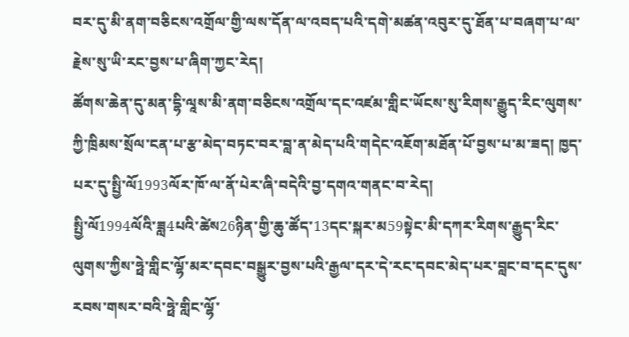བར་དུ་མི་ནག་བཅིངས་འགྲོལ་གྱི་ལས་དོན་ལ་འབད་པའི་དགེ་མཚན་འབུར་དུ་ཐོན་པ་བཞག་པ་ལ་རྗེས་སུ་ཡི་རང་བྱས་པ་ཞིག་ཀྱང་རེད།
ཚོགས་ཆེན་དུ་མན་དྷི་ལཱས་མི་ནག་བཅིངས་འགྲོལ་དང་འཛམ་གླིང་ཡོངས་སུ་རིགས་རྒྱུད་རིང་ལུགས་ཀྱི་ཁྲིམས་སྲོལ་ངན་པ་རྩ་མེད་བཏང་བར་བླ་ན་མེད་པའི་གདེང་འཇོག་མཐོན་པོ་བྱས་པ་མ་ཟད། ཁྱད་པར་དུ་སྤྱི་ལོ1993ལོར་ཁོ་ལ་ནོ་པེར་ཞི་བདེའི་བྱ་དགའ་གནང་བ་རེད།
སྤྱི་ལོ1994ལོའི་ཟླ4པའི་ཚེས26ཉིན་གྱི་ཆུ་ཚོད་13དང་སྐར་མ59སྟེང་མི་དཀར་རིགས་རྒྱུད་རིང་ལུགས་ཀྱིས་ཧྥེ་གླིང་ལྷོ་མར་དབང་བསྒྱུར་བྱས་པའི་རྒྱལ་དར་དེ་རང་དབང་མེད་པར་བླང་བ་དང་དུས་རབས་གསར་བའི་ཧྥེ་གླིང་ལྷོ་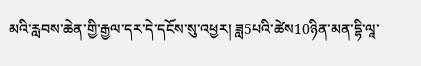མའི་རླབས་ཆེན་གྱི་རྒྱལ་དར་དེ་དངོས་སུ་འཕྱར། ཟླ5པའི་ཚེས10ཉིན་མན་དྷི་ལཱ་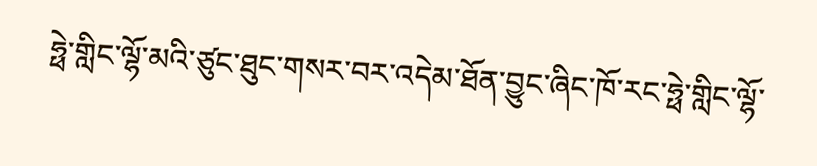ཧྥེ་གླིང་ལྷོ་མའི་ཙུང་ཐུང་གསར་བར་འདེམ་ཐོན་བྱུང་ཞིང་ཁོ་རང་ཧྥེ་གླིང་ལྷོ་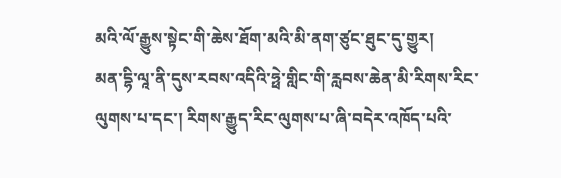མའི་ལོ་རྒྱུས་སྟེང་གི་ཆེས་ཐོག་མའི་མི་ནག་ཙུང་ཐུང་དུ་གྱུར།
མན་དྷི་ལཱ་ནི་དུས་རབས་འདིའི་ཧྥེ་གླིང་གི་རླབས་ཆེན་མི་རིགས་རིང་ལུགས་པ་དང་། རིགས་རྒྱུད་རིང་ལུགས་པ་ཞི་བདེར་འཁོད་པའི་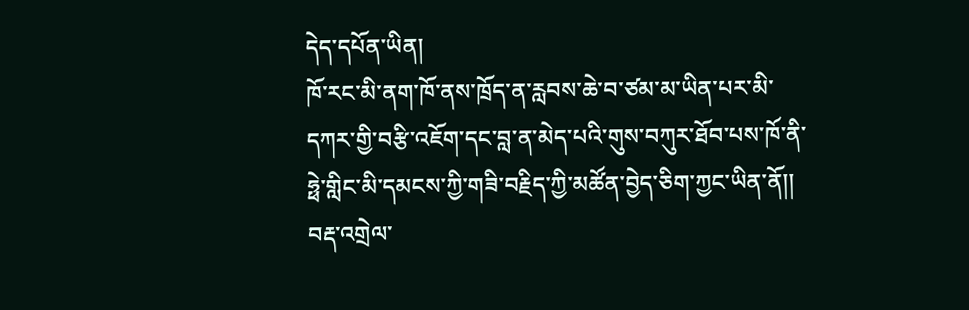དེད་དཔོན་ཡིན།
ཁོ་རང་མི་ནག་ཁོ་ནས་ཁྲོད་ན་རླབས་ཆེ་བ་ཙམ་མ་ཡིན་པར་མི་དཀར་གྱི་བརྩི་འཇོག་དང་བླ་ན་མེད་པའི་གུས་བཀུར་ཐོབ་པས་ཁོ་ནི་ཧྥེ་གླིང་མི་དམངས་ཀྱི་གཟི་བརྗིད་ཀྱི་མཚོན་བྱེད་ཅིག་ཀྱང་ཡིན་ནོ།།
བརྡ་འགྲེལ་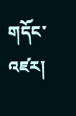གདོང་འཛར།